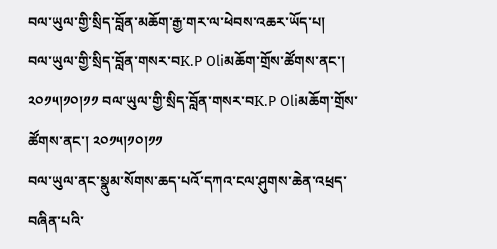བལ་ཡུལ་གྱི་སྲིད་བློན་མཆོག་རྒྱ་གར་ལ་ཕེབས་འཆར་ཡོད་པ།
བལ་ཡུལ་གྱི་སྲིད་བློན་གསར་བK.P Oliམཆོག་གྲོས་ཚོགས་ནང་། ༢༠༡༥།༡༠།༡༡ བལ་ཡུལ་གྱི་སྲིད་བློན་གསར་བK.P Oliམཆོག་གྲོས་ཚོགས་ནང་། ༢༠༡༥།༡༠།༡༡
བལ་ཡུལ་ནང་སྣུམ་སོགས་ཆད་པའོ་དཀའ་ངལ་ཤུགས་ཆེན་འཕྲད་བཞིན་པའི་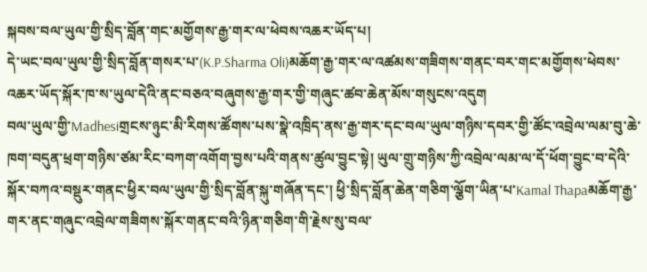སྐབས་བལ་ཡུལ་གྱི་སྲིད་བློན་གང་མགྱོགས་རྒྱ་གར་ལ་ཕེབས་འཆར་ཡོད་པ།
དེ་ཡང་བལ་ཡུལ་གྱི་སྲིད་བློན་གསར་པ་(K.P.Sharma Oli)མཆོག་རྒྱ་གར་ལ་འཚམས་གཟིགས་གནང་བར་གང་མགྱོགས་ཕེབས་འཆར་ཡོད་སྐོར་ཁ་ས་ཡུལ་དེའི་ནང་བཅའ་བཞུགས་རྒྱ་གར་གྱི་གཞུང་ཚབ་ཆེན་མོས་གསུངས་འདུག
བལ་ཡུལ་གྱི་Madhesiགྲངས་ཉུང་མི་རིགས་ཚོགས་པས་སྣེ་འཁྲིད་ནས་རྒྱ་གར་དང་བལ་ཡུལ་གཉིས་དབར་གྱི་ཚོང་འབྲེལ་ལམ་བུ་ཆེ་ཁག་བདུན་ཕྲག་གཉིས་ཙམ་རིང་བཀག་འགོག་བྱས་པའི་གནས་ཚུལ་བྱུང་སྟེ། ཡུལ་གྲུ་གཉིས་ཀྱི་འབྲེལ་ལམ་ལ་དོ་ཕོག་བྱུང་བ་དེའི་སྐོར་བཀའ་བསྡུར་གནང་ཕྱིར་བལ་ཡུལ་གྱི་སྲིད་བློན་སྐུ་གཞོན་དང་། ཕྱི་སྲིད་བློན་ཆེན་གཅིག་ལྕོག་ཡིན་པ་Kamal Thapaམཆོག་རྒྱ་གར་ནང་གཞུང་འབྲེལ་གཟིགས་སྐོར་གནང་བའི་ཉིན་གཅིག་གི་རྗེས་སུ་བལ་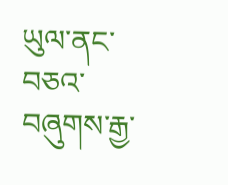ཡུལ་ནང་བཅའ་བཞུགས་རྒྱ་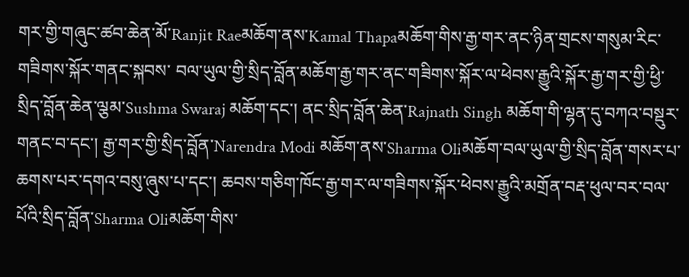གར་གྱི་གཞུང་ཚབ་ཆེན་མོ་Ranjit Raeམཆོག་ནས་Kamal Thapaམཆོག་གིས་རྒྱ་གར་ནང་ཉིན་གྲངས་གསུམ་རིང་གཟིགས་སྐོར་གནང་སྐབས་ བལ་ཡུལ་གྱི་སྲིད་བློན་མཆོག་རྒྱ་གར་ནང་གཟིགས་སྐོར་ལ་ཕེབས་རྒྱུའི་སྐོར་རྒྱ་གར་གྱི་ཕྱི་སྲིད་བློན་ཆེན་ལྕམ་Sushma Swaraj མཆོག་དང་། ནང་སྲིད་བློན་ཆེན་Rajnath Singh མཆོག་གི་ལྷན་དུ་བཀའ་བསྡུར་གནང་བ་དང་། རྒྱ་གར་གྱི་སྲིད་བློན་Narendra Modi མཆོག་ནས་Sharma Oliམཆོག་བལ་ཡུལ་གྱི་སྲིད་བློན་གསར་པ་ཆགས་པར་དགའ་བསུ་ཞུས་པ་དང་། ཆབས་གཅིག་ཁོང་རྒྱ་གར་ལ་གཟིགས་སྐོར་ཕེབས་རྒྱུའི་མགྲོན་བརྡ་ཕུལ་བར་བལ་པོའི་སྲིད་བློན་Sharma Oliམཆོག་གིས་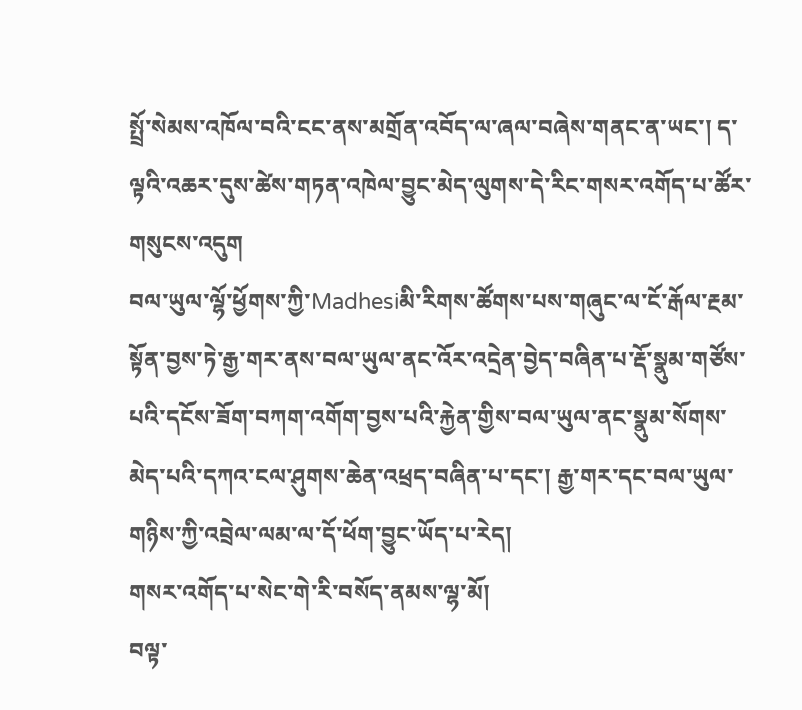སྤྲོ་སེམས་འཁོལ་བའི་ངང་ནས་མགྲོན་འབོད་ལ་ཞལ་བཞེས་གནང་ན་ཡང་། ད་ལྟའི་འཆར་དུས་ཚེས་གཏན་འཁེལ་བྱུང་མེད་ལུགས་དེ་རིང་གསར་འགོད་པ་ཚོར་གསུངས་འདུག
བལ་ཡུལ་ལྷོ་ཕྱོགས་ཀྱི་Madhesiམི་རིགས་ཚོགས་པས་གཞུང་ལ་ངོ་རྒོལ་རྔམ་སྟོན་བྱས་ཏེ་རྒྱ་གར་ནས་བལ་ཡུལ་ནང་འོར་འདྲེན་བྱེད་བཞིན་པ་རྡོ་སྣུམ་གཙོས་པའི་དངོས་ཟོག་བཀག་འགོག་བྱས་པའི་རྐྱེན་གྱིས་བལ་ཡུལ་ནང་སྣུམ་སོགས་མེད་པའི་དཀའ་ངལ་ཤུགས་ཆེན་འཕྲད་བཞིན་པ་དང་། རྒྱ་གར་དང་བལ་ཡུལ་གཉིས་ཀྱི་འབྲེལ་ལམ་ལ་དོ་ཕོག་བྱུང་ཡོད་པ་རེད།
གསར་འགོད་པ་སེང་གེ་རི་བསོད་ནམས་ལྷ་མོ།
བལྟ་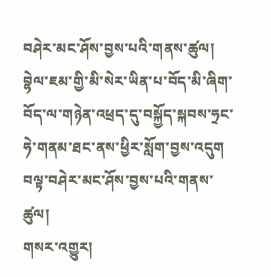བཤེར་མང་ཤོས་བྱས་པའི་གནས་ཚུལ།
བྷེལ་ཇམ་གྱི་མི་སེར་ཡིན་པ་བོད་མི་ཞིག་བོད་ལ་གཉེན་འཕྲད་དུ་བསྐྱོད་སྐབས་ཧྲང་ཧེ་གནམ་ཐང་ནས་ཕྱིར་སློག་བྱས་འདུག
བལྟ་བཤེར་མང་ཤོས་བྱས་པའི་གནས་ཚུལ།
གསར་འགྱུར།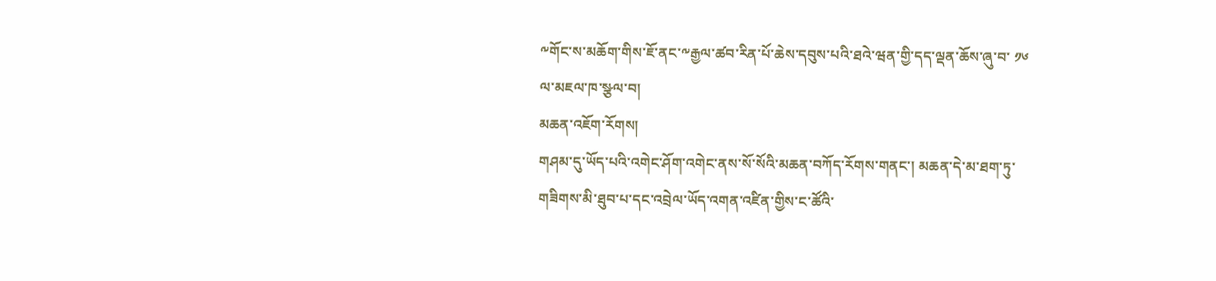༸གོང་ས་མཆོག་གིས་ཇོ་ནང་༸རྒྱལ་ཚབ་རིན་པོ་ཆེས་དབུས་པའི་ཐའེ་ཝན་གྱི་དད་ལྡན་ཆོས་ཞུ་བ་ ༡༦ ལ་མཇལ་ཁ་སྩལ་བ།
མཆན་འཇོག་རོགས།
གཤམ་དུ་ཡོད་པའི་འགེང་ཤོག་འགེང་ནས་སོ་སོའི་མཆན་བཀོད་རོགས་གནང་། མཆན་དེ་མ་ཐག་ཏུ་གཟིགས་མི་ཐུབ་པ་དང་འབྲེལ་ཡོད་འགན་འཛིན་གྱིས་ང་ཚོའི་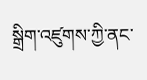སྒྲིག་འཛུགས་ཀྱི་ནང་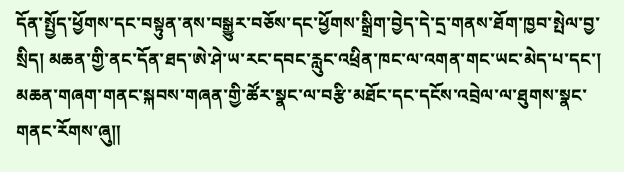དོན་སྤྱོད་ཕྱོགས་དང་བསྟུན་ནས་བསྒྱུར་བཅོས་དང་ཕྱོགས་སྒྲིག་བྱེད་དེ་དྲ་གནས་ཐོག་ཁྱབ་སྤེལ་བྱ་སྲིད། མཆན་གྱི་ནང་དོན་ཐད་ཨེ་ཤེ་ཡ་རང་དབང་རླུང་འཕྲིན་ཁང་ལ་འགན་གང་ཡང་མེད་པ་དང་། མཆན་གཞག་གནང་སྐབས་གཞན་གྱི་ཚོར་སྣང་ལ་བརྩི་མཐོང་དང་དངོས་འབྲེལ་ལ་ཐུགས་སྣང་གནང་རོགས་ཞུ༎